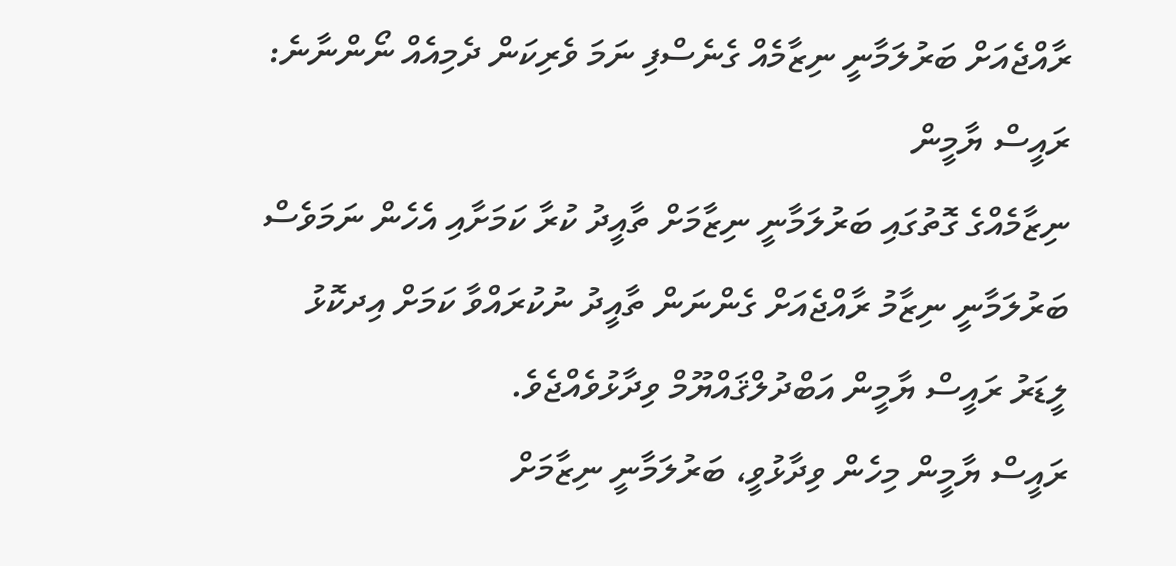ރާއްޖެއަށް ބަރުލަމާނީ ނިޒާމެއް ގެނެސްފި ނަމަ ވެރިކަން ދެމިއެއް ނޯންނާނެ: ރައީސް ޔާމީން
ނިޒާމެއްގެ ގޮތުގައި ބަރުލަމާނީ ނިޒާމަށް ތާއީދު ކުރާ ކަމަށާއި އެހެން ނަމަވެސް ބަރުލަމާނީ ނިޒާމު ރާއްޖެއަށް ގެންނަން ތާއީދު ނުކުރައްވާ ކަމަށް އިދކޮޅު ލީޑަރު ރައީސް ޔާމީން އަބްދުލްޤައްޔޫމް ވިދާޅުވެއްޖެވެ.
ރައީސް ޔާމީން މިހެން ވިދާޅުވީ، ބަރުލަމާނީ ނިޒާމަށް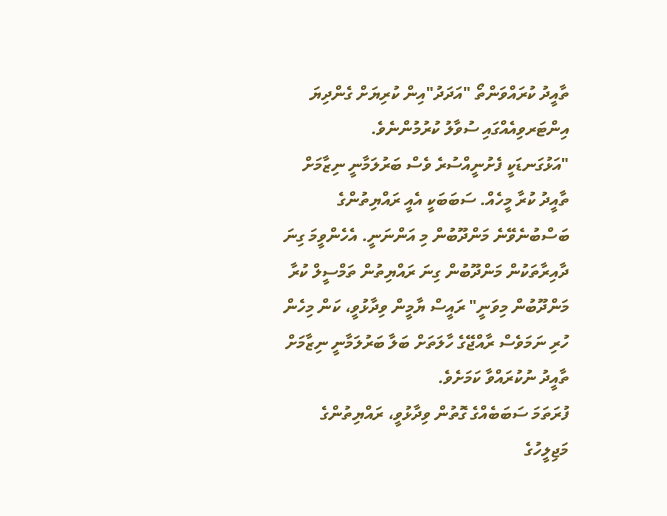ތާއީދު ކުރައްވަންތޯ "އަދަދު"އިން ކުރިޔަށް ގެންދިޔަ އިންޓަރވިއެއްގައި ސުވާލު ކުރުމުންނެވެ.
"އަޅުގަނޑަކީ ފެށުނީއްސުރެ ވެސް ބަރުލަމާނީ ނިޒާމަށް ތާއީދު ކުރާ މީހެއް. ސަބަބަކީ އެއީ ރައްޔިތުންގެ ބަސްބުނެވޭނެ މަންދޫބުން މި އަންނަނީ. އެހެންވީމަ ގިނަ ދާއިރާތަކުން މަންދޫބުން ގިނަ ރައްޔިތުން ތަމްސީލް ކުރާ މަންދޫބުން މިވަނީ" ރައީސް ޔާމީން ވިދާޅުވީ، ކަން މިހެން ހުރި ނަމަވެސް ރާއްޖޭގެ ހާލަތަށް ބަލާ ބަރުލަމާނީ ނިޒާމަށް ތާއީދު ނުކުރައްވާ ކަމަށެވެ.
ފުރަތަމަ ސަބަބެއްގެ ގޮތުން ވިދާޅުވީ، ރައްޔިތުންގެ މަޖިލީހުގެ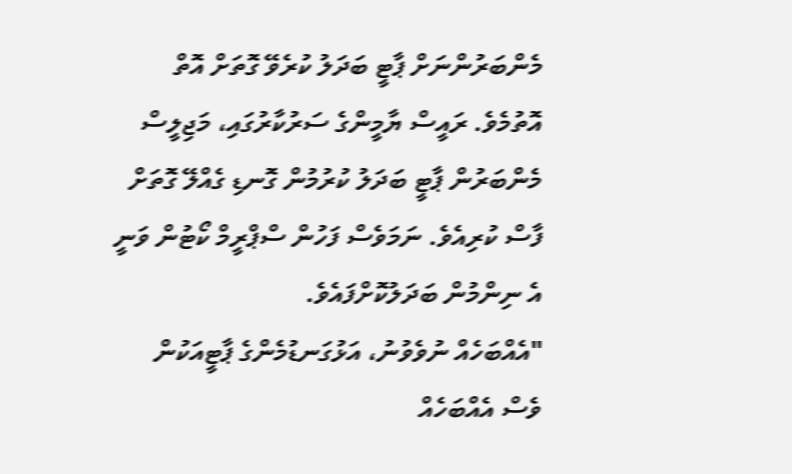މެންބަރުންނަށް ޕާޓީ ބަދަލު ކުރެވޭ ގޮތަށް އޮތް އޮތުމެވެ. ރައީސް ޔާމީންގެ ސަރުކާރުގައި، މަޖިލީސް މެންބަރުން ޕާޓީ ބަދަލު ކުރުމުން ގޮނޑި ގެއްލޭ ގޮތަށް ފާސް ކުރިއެވެ. ނަމަވެސް ފަހުން ސްޕްރީމް ކޯޓުން ވަނީ އެ ނިންމުން ބަދަލުކޮށްފައެވެ.
"އެއްބަހެއް ނުވެވުނު، އަޅުގަނޑުމެންގެ ޕާޓީއަކުން ވެސް އެއްބަހެއް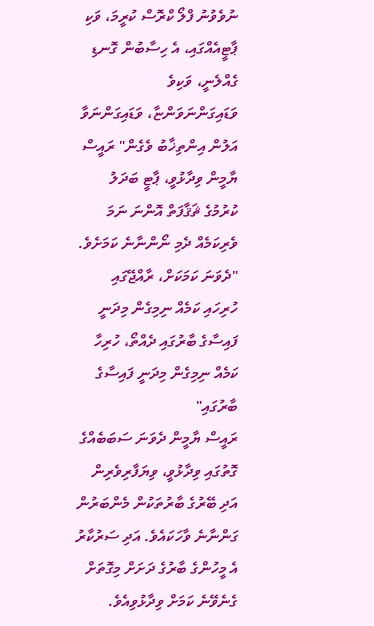ނުވެވުނު ފްލޯ ކްރޮސް ކުރީމަ، ވަކި ޕާޓީއެއްގައި، އެ ހިސާބުން ގޮނޑި ގެއްލެނީ، ވަކިވެ ވަޑައިގަންނަވަންޏާ، ވަޑައިގަންނަވާ އަލުން އިންތިޚާބު ވެގެން" ރައީސް ޔާމީން ވިދާޅުވީ، ޕާޓީ ބަދަލު ކުރުމުގެ ޘަޤާފަތް އޮންނަ ނަމަ ވެރިކަމެއް ދެމި ނޯންނާނެ ކަމަށެވެ.
"ދެވަނަ ކަމަކަށް، ރާއްޖޭގައި ހުރިހައި ކަމެއް ނިމިގެން މިދަނީ ފައިސާގެ ބާރުގައި ދެއްތޯ، ހުރިހާ ކަމެއް ނިމިގެން މިދަނީ ފައިސާގެ ބާރުގައި"
ރައީސް ޔާމީން ދެވަނަ ސަބަބެއްގެ ގޮތުގައި ވިދާޅުވީ، ވިޔަފާރިވެރިން އަދި ބޭރުގެ ބާރުތަކުން މެންބަރުން ގަންނާނެ ވާހަކައެވެ. އަދި ސަރުކާރު އެ މީހުންގެ ބާރުގެ ދަށަށް މިގޮތަށް ގެނެވޭނެ ކަމަށް ވިދާޅުވިއެވެ.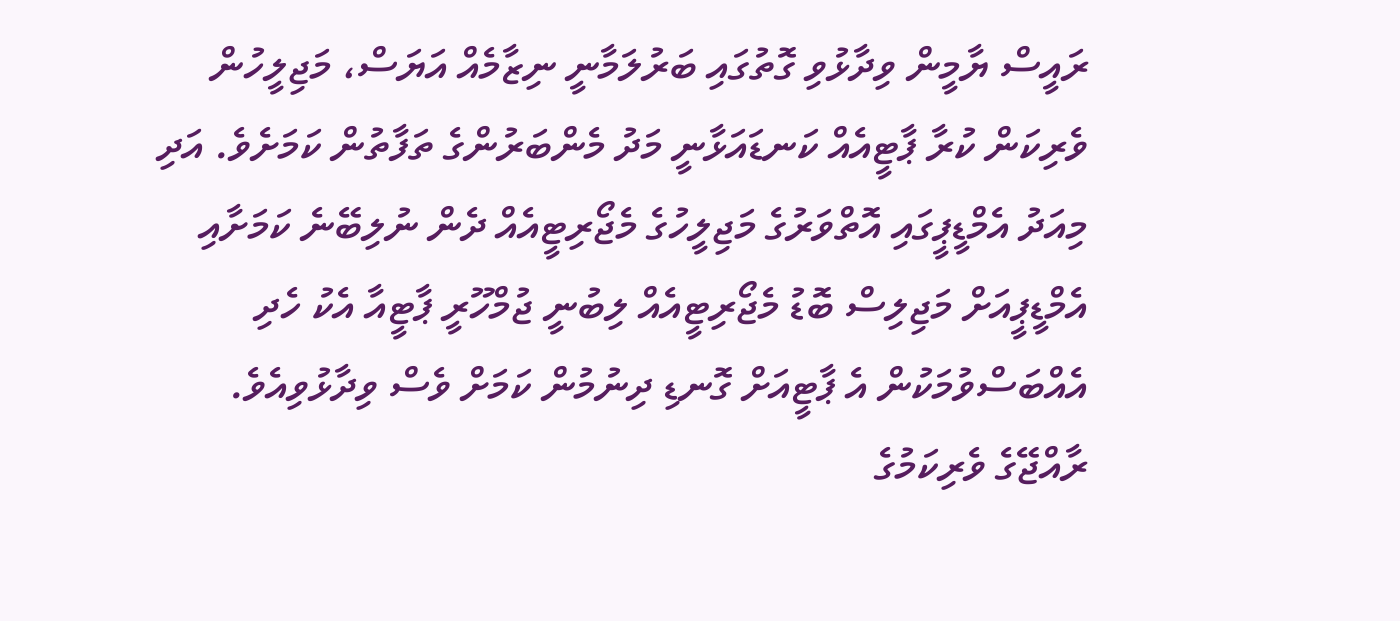ރައީސް ޔާމީން ވިދާޅުވި ގޮތުގައި ބަރުލަމާނީ ނިޒާމެއް އަޔަސް، މަޖިލީހުން ވެރިކަން ކުރާ ޕާޓީއެއް ކަނޑައަޅާނީ މަދު މެންބަރުންގެ ތަފާތުން ކަމަށެވެ. އަދި މިއަދު އެމްޑީޕީގައި އޮތްވަރުގެ މަޖިލީހުގެ މެޖޯރިޓީއެއް ދެން ނުލިބޭނެ ކަމަށާއި އެމްޑީޕީއަށް މަޖިލިސް ބޮޑު މެޖޯރިޓީއެއް ލިބުނީ ޖުމްހޫރީ ޕާޓީއާ އެކު ހެދި އެއްބަސްވުމަކުން އެ ޕާޓީއަށް ގޮނޑި ދިނުމުން ކަމަށް ވެސް ވިދާޅުވިއެވެ.
ރާއްޖޭގެ ވެރިކަމުގެ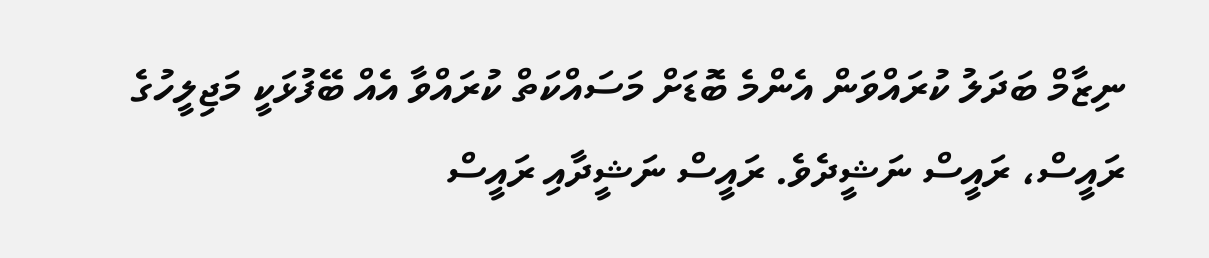ނިޒާމް ބަދަލު ކުރައްވަން އެންމެ ބޮޑަށް މަސައްކަތް ކުރައްވާ އެއް ބޭފުޅަކީ މަޖިލީހުގެ ރައީސް، ރައީސް ނަޝީދެވެ. ރައީސް ނަޝީދާއި ރައީސް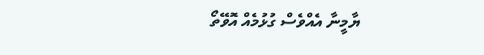ޔާމީނާ އެއްވެސް ގުޅުމެއް އޮވޭތޯ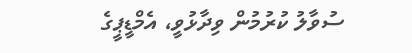ސުވާލު ކުރުމުން ވިދާޅުވީ، އެމްޑީޕީގެ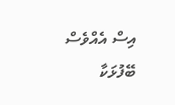އިސް އެއްވެސް ބޭފުޅަކާ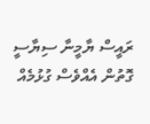ރައީސް ޔާމީނާ ސިޔާސީ ގޮތުން އެއްވެސް ގުޅުމެއް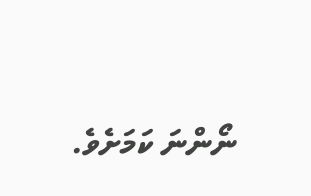ނޯންނަ ކަމަށެވެ.